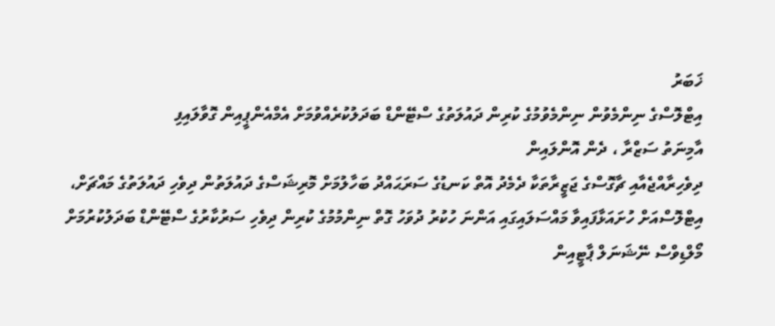ޚަބަރު
އިޓްލޮސްގެ ނިންމެވުން ނިންމެވުމުގެ ކުރިން ދައުލަތުގެ ސްޓޭންޑް ބަދަލުކުރެއްވުމަށް އެމްއެންޕީއިން ގޮވާލައިފި
އާމިނަތު ސަޒްރާ ، ދެން އޮންލައިން
ދިވެހިރާއްޖެއާއި ޗާގޮސްގެ ޖަޒީރާތަކާ ދެމެދު އޮތް ކަނޑުގެ ސަރަޙައްދު ބަހާލުމަށް މޮރިޝަސްގެ ދައުލަތުން ދިވެހި ދައުލަތުގެ މައްޗަށް، އިޓްލޮސްއަށް ހުށައަޅާފައިވާ މައްސަލައިގައި އަންނަ ހުކުރު ދުވަހު ގޮތް ނިންމުމުގެ ކުރިން ދިވެހި ސަރުކާރުގެ ސްޓޭންޑް ބަދަލުކުރުމަށް މޯލްޑިވްސް ނޭޝަނަލް ޕާޓީއިން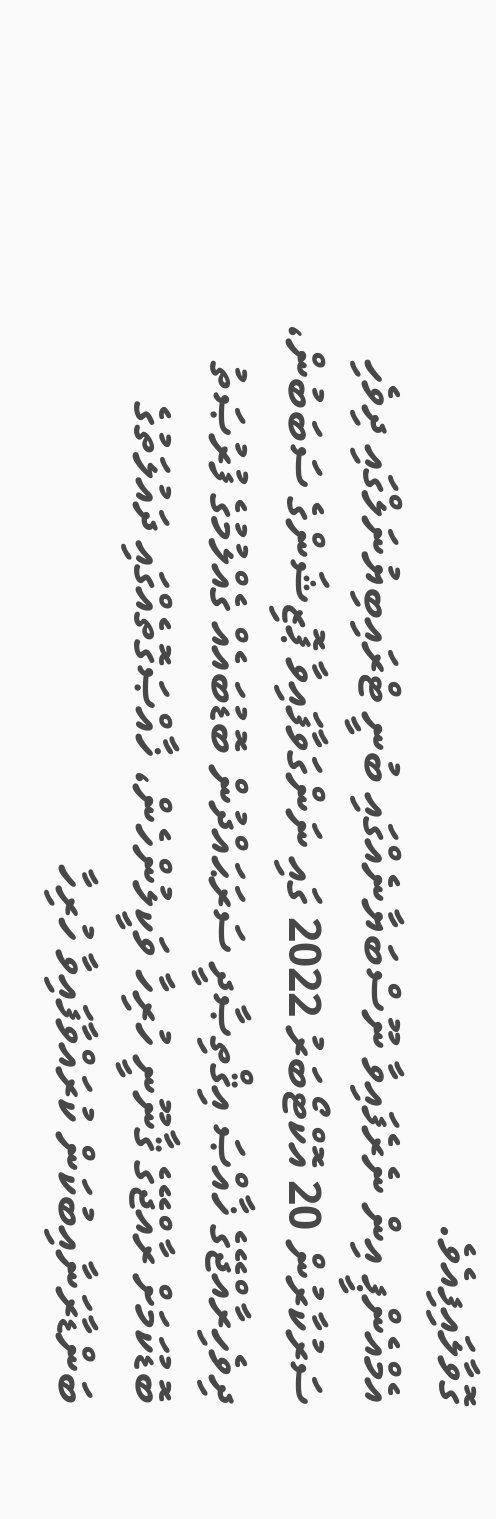ގޮވާލައިފިއެވެ.
އެމްއެންޕީ އިން ނެރެފައިވާ ނޫސްބަޔާނެއްގައި ބުނީ ޓްރައިބިޔުނަލްގައި ދިވެހި ސަރުކާރުން 20 އޮކްޓޯބަރު 2022 ގައި ނަންގަވާފައިވާ ޕޮޒިޝަންގެ ސަބަބުން، ދިވެހިރާއްޖޭގެ ޚާއްޞަ އިޤްތިޞާދީ ސަރަޙައްދުން ބޮޑުބައެއް ގެއްލުމުގެ ފުރުޞަތު ބޮޑުކަމަށް ރާއްޖޭގެ ޤާނޫނީ ހުރިހާ ވަކީލުންހެން، ޚާއްޞަގޮތެއްގައި ދައުލަތުގެ ބަންޑާރަނާއިބުކަން ކުރައްވާފައިވާ ހުރިހާ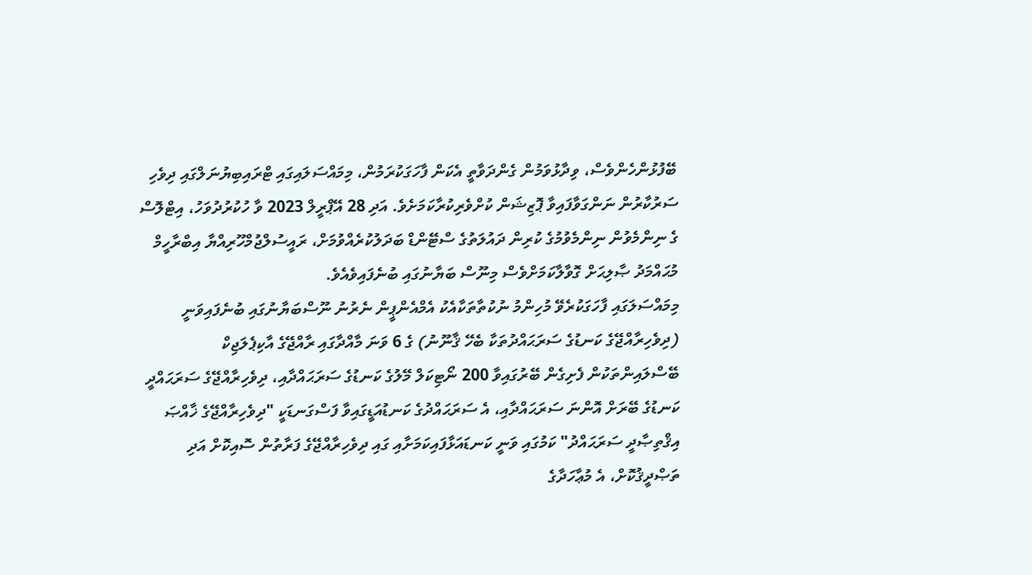ބޭފުޅުންހެންވެސް، ވިދާޅުވަމުން ގެންދަވާތީ އެކަން ފާހަގަކުރަމުން، މިމައްސަލައިގައި ޓްރައިބިޔުނަލްގައި ދިވެހި ސަރުކާރުން ނަންގަވާފައިވާ ޕޮޒިޝަން ކުށްވެރިކުރާކަމަށެވެ. އަދި 28 އޭޕްރީލް 2023 ވާ ހުކުރުދުވަހު، އިޓްލޮސް ގެ ނިންމެވުން ނިންމެވުމުގެ ކުރިން ދައުލަތުގެ ސްޓޭންޑް ބަދަލުކުރެއްވުމަށް، ރައީސުލްޖުމްހޫރިއްޔާ އިބްރާހީމް މުޙައްމަދު ޞާލިޙަށް ގޮވާލާކަމަށްވެސް މިނޫސް ބަޔާނުގައި ބުނެފައިވެއެވެ.
މިމައްސަލަގައި ފާހަގަކުރެވޭ މުހިންމު ނުކުތާތަކާއެކު އެމްއެންޕީން ނެރުނު ނޫސްބަޔާނުގައި ބުނެފައިވަނީ (ދިވެހިރާއްޖޭގެ ކަނޑުގެ ސަރަޙައްދުތަކާ ބެހޭ ޤާނޫނު) ގެ 6 ވަނަ މާއްދާގައި ރާއްޖޭގެ އާކިޕެލަޖިކް ބޭސްލައިންތަކުން ފެށިގެން ބޭރުގައިވާ 200 ނޯޓިކަލް މޭލުގެ ކަނޑުގެ ސަރަޙައްދާއި، ދިވެހިރާއްޖޭގެ ސަރަޙައްދީ ކަނޑުގެ ބޭރަށް އޮންނަ ސަރަޙައްދާއި، އެ ސަރަޙައްދުގެ ކަނޑުއަޑީގައިވާ ފަސްގަނޑަކީ "ދިވެހިރާއްޖޭގެ ޚާއްޞަ އިޤްތިޞާދީ ސަރަޙައްދު" ކަމުގައި ވަނީ ކަނޑައަޅާފައިކަމަށާއި ގައި ދިވެހިރާއްޖޭގެ ފަރާތުން ސޮއިކޮށް އަދި ތަޞްދީޤުކޮށް، އެ މުޢާހަދާގެ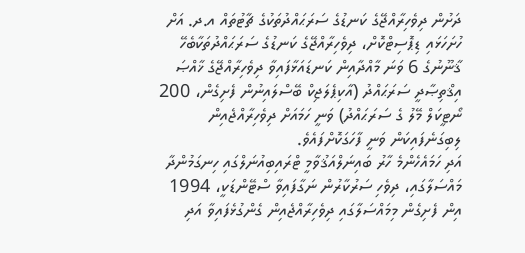ދަށުން ދިވެހިރާއްޖޭގެ ކަނޑުގެ ސަރަޙައްދުތަކުގެ ޗާޓުތައް އ.ދ. އަށް ހުށަހަޅައި ޑިޕޮސިޓްކޮށް، ދިވެހިރާއްޖޭގެ ކަނޑުގެ ސަރަޙައްދުތަކާބެހޭ ޤާނޫނުގެ 6 ވަނަ މާއްދާއިން ކަނޑައަޅާފައިވާ ދިވެހިރާއްޖޭގެ ޚާއްޞަ އިޤްތިޞާދީ ސަރަޙައްދު (އާކިޕެލަޖިކް ބޭސްލައިނުން ފެށިގެން، 200 ނޯޓީކަލް މޭލު ގެ ސަރަޙައްދު) ވަނީ ހަމައަށް ދިވެހިރާއްޖެއިން ލިބިގަނެފައިކަން ވަނީ ފާހަގަކޮށްފައެވެ.
އަދި ހަމައެހެންމެ ހާރު ބައިނަލްއަޤުވާމީ ޓްރައިބިއުނަލްގައި ހިނގަމުންދާ މައްސަލާގައި، ދިވެހި ސަރުކާރުން ނަގާފައިވާ ސްޓޭންޑަކީ، 1994 އިން ފެށިގެން މިމައްސަލާގައި ދިވެހިރާއްޖެއިން ގެންގުޅެފައިވާ އަދި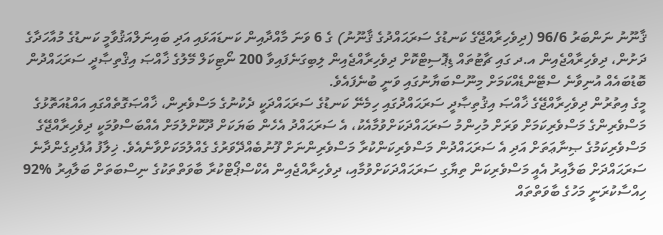ޤާނޫނު ނަންބަރު 96/6 (ދިވެހިރާއްޖޭގެ ކަނޑުގެ ސަރަޙައްދުގެ ޤާނޫނު) ގެ 6 ވަނަ މާއްދާއިން ކަނޑައަޅައި އަދި ބައިނަލްއަޤުވާމީ ކަނޑުގެ މުއާހަދާގެ ދަށުން، ދިވެހިރާއްޖެއިން އ.ދ ގައި ޗާޓުތައް ޑިޕޮސިޓްކޮށް ދިވެހިރާއްޖެއިން ލިބިގަނެފައިވާ 200 ނޯޓިކަލް މޭލުގެ ޚާއްޞަ އިޤްތިޞާދީ ސަރަޙައްދުން ބޮޑުބައެއް އުނިވާނެ ސްޓޭންޑެއްކަމަށް މިނޫސްބަޔާނުގައި ވަނީ ބުނެފައެވެ.
މީގެ އިތުރުން ދިވެހިރާއްޖޭގެ ޚާއްޞަ އިޤުތިޞާދީ ސަރަޙައްދުގައި ހިމެނޭ ކަނޑުގެ ސަރަޙައްދަކީ ދެކުނުގެ މަސްވެރިން، ޚާއްޞަގޮތެއްގައި އައްޑުއަތޮޅުގެ މަސްވެރިންގެ މަސްވެރިކަމަށް ވަރަށް މުހިންމު ސަރަޙައްދަކަށްވުމާއެކު، އެ ސަރަޙައްދު އެހެން ބަޔަކަށް ދޫކޮށްލުމަށް އެއްބަސްވުމަކީ ދިވެހިރާއްޖޭގެ މަސްވެރިކަމުގެ ޞިނާޢަތަށް އަދި އެ ސަރަޙައްދުން މަސްވެރިކަންކުރާ މަސްވެރިންނަށް ފޫނުބެއްދޭވަރުގެ ގެއްލުމަކަށްވާނެއެވެ. ޚިލާފު އުފެދިގެންދާނެ ސަރަޙައްދަށް ބަލާއިރު އެއީ މަސްވެރިކަން ތިޔާގި ސަރަޙައްދަކަށްވުމާއި، ދިވެހިރާއްޖެއިން އެކްސްޕޯޓްކުރާ ބާވަތްތަކުގެ ނިސްބަތަށް ބަލާއިރު %92 ހިއްސާކުރަނީ މަހުގެ ބާވަތްތައް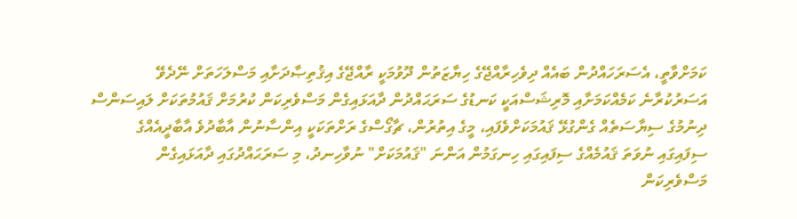ކަމަށްވާތީ، އެސަރަހައްދުން ބައެއް ދިވެހިރާއްޖޭގެ ހިޔާޒަތުން ދޫވުމަކީ ރާއްޖޭގެ އިޤުތިޞާދަށާއި މަސްލަހަތަށް ނޭދެވޭ އަސަރުކުރާނެ ކަމެއްކަމަށާއި މޮރިޝަސްއަކީ ކަނޑުގެ ސަރަޙައްދުން ދާއަޅައިގެން މަސްވެރިކަން ކުރުމަށް ޤައުމުތަކަށް ލައިސަންސް ދިނުމުގެ ސިޔާސަތެއް ގެންގުޅޭ ޤައުމަކަށްވެފައި، މީގެ އިތުރުން، ޗާގޯސްގެ ރަށްތަކަކީ އިންސާނުން އާބާދުވެ އާބާދީއެއްގެ ސިފައިގައި ނުވަތަ ޤައުމެއްގެ ސިފައިގައި ހިނގަމުން އަންނަ "ޤައުމަކަށް" ނުވާހިނދު، މި ސަރަޙައްދުގައި ދާއަޅައިގެން މަސްވެރިކަން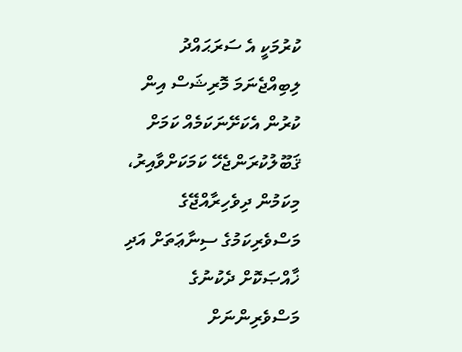ކުރުމަކީ އެ ސަރަޙައްދު ލިބިއްޖެނަމަ މޮރިޝަސް އިން ކުރުން އެކަށޭނަކަމެއް ކަމަށް ޤަބޫލުކުރަންޖެހޭ ކަމަކަށްވާއިރު، މިކަމުން ދިވެހިރާއްޖޭގެ މަސްވެރިކަމުގެ ސިނާޢަތަށް އަދި ޚާއްޞަކޮށް ދެކުނުގެ މަސްވެރިންނަށް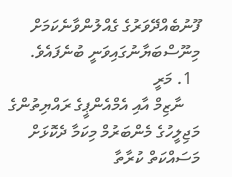ފޫނުބެއްދޭވަރުގެ ގެއްލުންވާނެކަމަށް މިނޫސްބަޔާނުގައިވަނީ ބުނެފައެވެ.
  1. މަރީ
    ނާޒިމް އާއި އެމްއެންޕީގެ ރައްޔިތުންގެ މަޖިލީހުގެ މެންބަރުމް މިކަމާ ދެކޮޅަށް މަސައްކަތް ކުރާތާ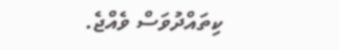ކިތައްދުވަސް ވެއްޖެ.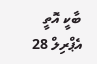ބާކީ އޮތީ އެޕްރިލް 28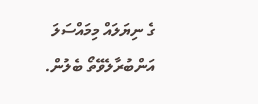ގެ ނިޔަލައް މިމައްސަލަ އަންބުރާލެވޭތޯ ބެލުން.